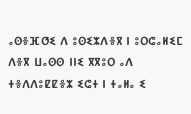ⴰⵙⴻⴼⵚⵉ ⴷ ⵓⵙⵉⵣⴷⴻⴳ ⵏ ⵓⵔⵛⴰⵍⵉⵎ
ⴷⴻⴳ ⵡⴰⵙⵙ ⵏⵏⵉ ⴳⴳⵓⵔ ⴰⴷ ⵜⴻⴷⴷⵓⵇⵇⴻⵣ ⵉⵛⵜ ⵏ ⵜⴰⵍⴰ ⵉ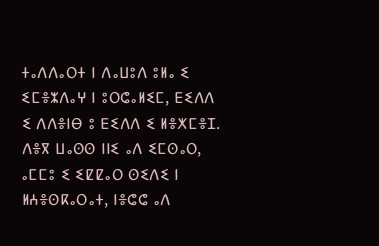ⵜⴰⴷⴷⴰⵔⵜ ⵏ ⴷⴰⵡⵓⴷ ⵓⵍⴰ ⵉ ⵉⵎⴻⵣⴷⴰⵖ ⵏ ⵓⵔⵛⴰⵍⵉⵎ, ⴹⵉⴷⴷ ⵉ ⴷⴷⴻⵏⴱ ⵓ ⴹⵉⴷⴷ ⵉ ⵍⴻⵅⵎⴻⵊ.
ⴷⴻⴳ ⵡⴰⵙⵙ ⵏⵏⵉ ⴰⴷ ⵉⵎⵙⴰⵔ, ⴰⵎⵎⵓ ⵉ ⵉⵇⵇⴰⵔ ⵙⵉⴷⵉ ⵏ ⵍⵄⴻⵙⴽⴰⵔⴰⵜ, ⵏⴻⵛⵛ ⴰⴷ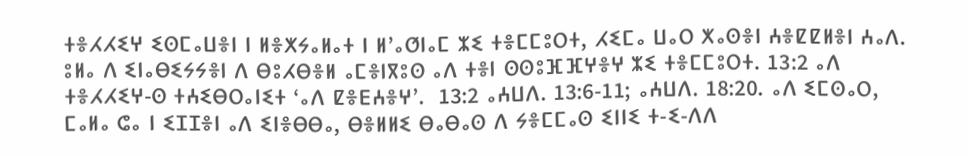ⵜⴻⵃⵃⵉⵖ ⵉⵙⵎⴰⵡⴻⵏ ⵏ ⵍⴻⵅⵢⴰⵍⴰⵜ ⵏ ⵍ’ⴰⵚⵏⴰⵎ ⵣⵉ ⵜⴻⵎⵎⵓⵔⵜ, ⵃⵉⵎⴰ ⵡⴰⵔ ⵅⴰⵙⴻⵏ ⵄⴻⵇⵇⵍⴻⵏ ⵄⴰⴷ. ⵓⵍⴰ ⴷ ⵉⵏⴰⴱⵉⵢⵢⴻⵏ ⴷ ⴱⵓⵃⴱⴻⵍ ⴰⵎⴻⵏⴳⵓⵙ ⴰⴷ ⵜⴻⵏ ⵙⵙⵓⴼⴼⵖⴻⵖ ⵣⵉ ⵜⴻⵎⵎⵓⵔⵜ. 13:2 ⴰⴷ ⵜⴻⵃⵃⵉⵖ-ⵙ ⵜⵄⵉⴱⵔⴰⵏⵉⵜ ‘ⴰⴷ ⵇⴻⴹⵄⴻⵖ’.  13:2 ⴰⵄⵡⴷ. 13:6-11; ⴰⵄⵡⴷ. 18:20. ⴰⴷ ⵉⵎⵙⴰⵔ, ⵎⴰⵍⴰ ⵛⴰ ⵏ ⵉⵊⵊⴻⵏ ⴰⴷ ⵉⵏⴻⴱⴱⴰ, ⴱⴻⵍⵍⵉ ⴱⴰⴱⴰⵙ ⴷ ⵢⴻⵎⵎⴰⵙ ⵉⵏⵏⵉ ⵜ-ⵉ-ⴷⴷ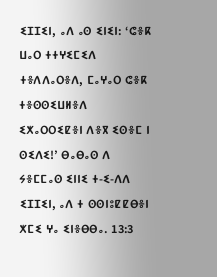ⵉⵊⵊⵉⵏ, ⴰⴷ ⴰⵙ ⵉⵏⵉⵏ: ‘ⵛⴻⴽ ⵡⴰⵔ ⵜⵜⵖⵉⵎⵉⴷ ⵜⴻⴷⴷⴰⵔⴻⴷ, ⵎⴰⵖⴰⵔ ⵛⴻⴽ ⵜⴻⵙⵙⵉⵡⵍⴻⴷ ⵉⵅⴰⵔⵔⵉⵇⴻⵏ ⴷⴻⴳ ⵉⵙⴻⵎ ⵏ ⵙⵉⴷⵉ!’ ⴱⴰⴱⴰⵙ ⴷ ⵢⴻⵎⵎⴰⵙ ⵉⵏⵏⵉ ⵜ-ⵉ-ⴷⴷ ⵉⵊⵊⵉⵏ, ⴰⴷ ⵜ ⵙⵙⵏⵓⵇⵇⴱⴻⵏ ⵅⵎⵉ ⵖⴰ ⵉⵏⴻⴱⴱⴰ. 13:3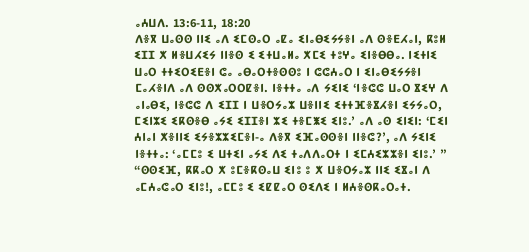ⴰⵄⵡⴷ. 13:6-11, 18:20
ⴷⴻⴳ ⵡⴰⵙⵙ ⵏⵏⵉ ⴰⴷ ⵉⵎⵙⴰⵔ ⴰⵇⴰ ⵉⵏⴰⴱⵉⵢⵢⴻⵏ ⴰⴷ ⵙⴻⴹⵃⴰⵏ, ⴽⵓⵍ ⵉⵊⵊ ⵅ ⵍⴻⵡⵃⵉⵢ ⵏⵏⴻⵙ ⵉ ⵉⵜⵡⴰⵍⴰ ⵅⵎⵉ ⵜⵓⵖⴰ ⵉⵏⴻⴱⴱⴰ. ⵏⵉⵜⵏⵉ ⵡⴰⵔ ⵜⵜⵉⵔⵉⴹⴻⵏ ⵛⴰ ⴰⴱⴰⵔⵜⴻⵙⵙⵓ ⵏ ⵛⵛⵄⴰⵔ ⵏ ⵉⵏⴰⴱⵉⵢⵢⴻⵏ ⵎⴰⵃⴻⵏⴷ ⴰⴷ ⵙⵙⵅⴰⵔⵔⵇⴻⵏ. ⵏⴻⵜⵜⴰ ⴰⴷ ⵢⵉⵏⵉ ‘ⵏⴻⵛⵛ ⵡⴰⵔ ⴵⵉⵖ ⴷ ⴰⵏⴰⴱⵉ, ⵏⴻⵛⵛ ⴷ ⵉⵊⵊ ⵏ ⵡⴻⵔⵢⴰⵣ ⵡⴻⵏⵏⵉ ⵉⵜⵜⴼⴻⴵⵃⴻⵏ ⵉⵢⵢⴰⵔ, ⵎⵉⵏⵣⵉ ⵉⴽⵙⴻⴱ ⴰⵢⵉ ⵉⵊⵊⴻⵏ ⵣⵉ ⵜⴻⵎⵥⵉ ⵉⵏⵓ.’ ⴰⴷ ⴰⵙ ⵉⵏⵉⵏ: ‘ⵎⵉⵏ ⵄⵏⴰⵏ ⵅⴻⵏⵏⵉ ⵉⵢⴻⵣⵣⵉⵎⴻⵏ-ⴰ ⴷⴻⴳ ⵉⴼⴰⵙⵙⴻⵏ ⵏⵏⴻⵛ?’, ⴰⴷ ⵢⵉⵏⵉ ⵏⴻⵜⵜⴰ: ‘ⴰⵎⵎⵓ ⵉ ⵡⵜⵉⵏ ⴰⵢⵉ ⴷⵉ ⵜⴰⴷⴷⴰⵔⵜ ⵏ ⵉⵎⵄⵉⵣⵣⴻⵏ ⵉⵏⵓ.’ ”
“ⵙⵙⵉⴼ, ⴽⴽⴰⵔ ⵅ ⵓⵎⴻⴽⵙⴰⵡ ⵉⵏⵓ ⵓ ⵅ ⵡⴻⵔⵢⴰⵣ ⵏⵏⵉ ⵉⴵⴰⵏ ⴷ ⴰⵎⵄⴰⵛⴰⵔ ⵉⵏⵓ!, ⴰⵎⵎⵓ ⵉ ⵉⵇⵇⴰⵔ ⵙⵉⴷⵉ ⵏ ⵍⵄⴻⵙⴽⴰⵔⴰⵜ.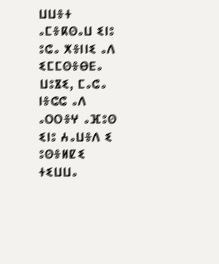ⵡⵡⴻⵜ ⴰⵎⴻⴽⵙⴰⵡ ⵉⵏⵓ ⵓⵛⴰ ⵅⴻⵏⵏⵉ ⴰⴷ ⵉⵎⵎⵙⴻⴱⴹⴰ ⵡⵓⴵⵉ, ⵎⴰⵛⴰ ⵏⴻⵛⵛ ⴰⴷ ⴰⵔⵔⴻⵖ ⴰⴼⵓⵙ ⵉⵏⵓ ⵄⴰⵡⴻⴷ ⵉ ⵓⵙⴻⵍⵇⵉ ⵜⵉⵡⵡⴰ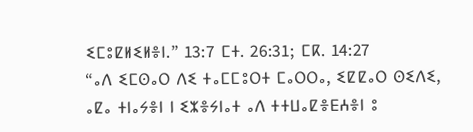ⵉⵎⵓⵇⵍⵉⵍⴻⵏ.” 13:7 ⵎⵜ. 26:31; ⵎⴽ. 14:27
“ⴰⴷ ⵉⵎⵙⴰⵔ ⴷⵉ ⵜⴰⵎⵎⵓⵔⵜ ⵎⴰⵔⵔⴰ, ⵉⵇⵇⴰⵔ ⵙⵉⴷⵉ, ⴰⵇⴰ ⵜⵏⴰⵢⴻⵏ ⵏ ⵉⵣⴻⵢⵏⴰⵜ ⴰⴷ ⵜⵜⵡⴰⵇⴻⴹⵄⴻⵏ ⵓ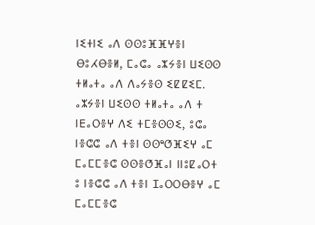ⵏⵉⵜⵏⵉ ⴰⴷ ⵙⵙⵓⴼⴼⵖⴻⵏ ⴱⵓⵃⴱⴻⵍ, ⵎⴰⵛⴰ ⴰⵣⵢⴻⵏ ⵡⵉⵙⵙ ⵜⵍⴰⵜⴰ ⴰⴷ ⴷⴰⵢⴻⵙ ⵉⵇⵇⵉⵎ. ⴰⵣⵢⴻⵏ ⵡⵉⵙⵙ ⵜⵍⴰⵜⴰ ⴰⴷ ⵜ ⵏⴹⴰⵔⴻⵖ ⴷⵉ ⵜⵎⴻⵙⵙⵉ, ⵓⵛⴰ ⵏⴻⵛⵛ ⴰⴷ ⵜⴻⵏ ⵙⵙᵉⵚⴼⵉⵖ ⴰⵎ ⵎⴰⵎⵎⴻⵛ ⵙⵙⴻⵚⴼⴰⵏ ⵏⵏⵓⵇⴰⵔⵜ ⵓ ⵏⴻⵛⵛ ⴰⴷ ⵜⴻⵏ ⵊⴰⵔⵔⴱⴻⵖ ⴰⵎ ⵎⴰⵎⵎⴻⵛ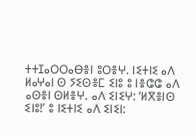ⵜⵜⵊⴰⵔⵔⴰⴱⴻⵏ ⵓⵔⴻⵖ. ⵏⵉⵜⵏⵉ ⴰⴷ ⵍⴰⵖⴰⵏ ⵙ ⵢⵉⵙⴻⵎ ⵉⵏⵓ ⵓ ⵏⴻⵛⵛ ⴰⴷ ⴰⵙⴻⵏ ⵙⵍⴻⵖ. ⴰⴷ ⵉⵏⵉⵖ: ‘ⵍⴳⴻⵏⵙ ⵉⵏⵓ!’ ⵓ ⵏⵉⵜⵏⵉ ⴰⴷ ⵉⵏⵉⵏ: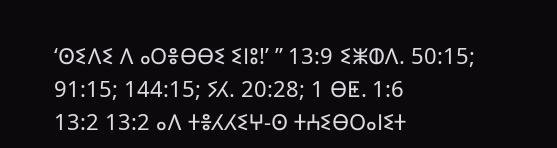‘ⵙⵉⴷⵉ ⴷ ⴰⵔⴻⴱⴱⵉ ⵉⵏⵓ!’ ” 13:9 ⵉⵥⵀⴷ. 50:15; 91:15; 144:15; ⵢⵃ. 20:28; 1 ⴱⵟ. 1:6
13:2 13:2 ⴰⴷ ⵜⴻⵃⵃⵉⵖ-ⵙ ⵜⵄⵉⴱⵔⴰⵏⵉⵜ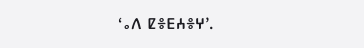‘ⴰⴷ ⵇⴻⴹⵄⴻⵖ’.